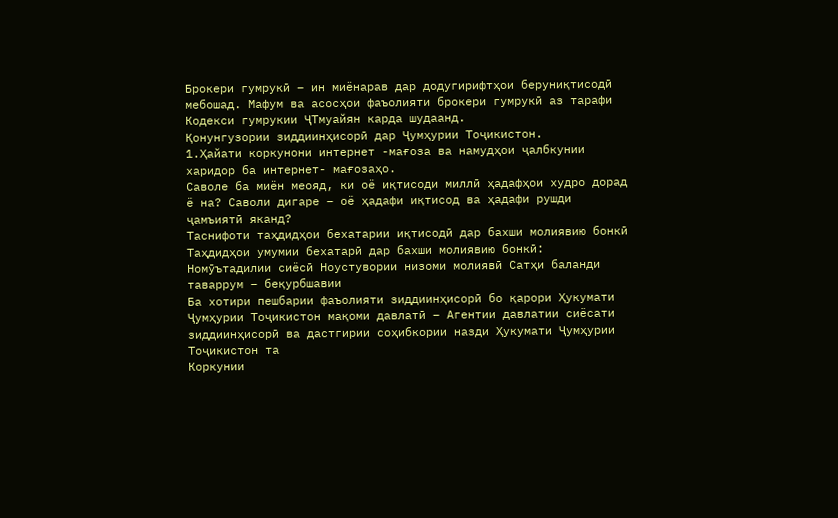Брокери гумрукӣ – ин миёнарав дар додугирифтҳои беруниқтисодӣ мебошад. Мафум ва асосҳои фаъолияти брокери гумрукӣ аз тарафи Кодекси гумрукии ҶТмуайян карда шудаанд.
Қонунгузории зиддиинҳисорӣ дар Ҷумҳурии Тоҷикистон.
1.Ҳайати коркунони интернет -мағоза ва намудҳои ҷалбкунии харидор ба интернет- мағозаҳо.
Саволе ба миён меояд, ки оё иқтисоди миллӣ ҳадафҳои худро дорад ё на? Саволи дигаре – оё ҳадафи иқтисод ва ҳадафи рушди ҷамъиятӣ яканд?
Таснифоти таҳдидҳои бехатарии иқтисодӣ дар бахши молиявию бонкӣ Таҳдидҳои умумии бехатарӣ дар бахши молиявию бонкӣ: Номӯътадилии сиёсӣ Ноустувории низоми молиявӣ Сатҳи баланди таваррум – беқурбшавии
Ба хотири пешбарии фаъолияти зиддиинҳисорӣ бо қарори Ҳукумати Ҷумҳурии Тоҷикистон мақоми давлатӣ – Агентии давлатии сиёсати зиддиинҳисорӣ ва дастгирии соҳибкории назди Ҳукумати Ҷумҳурии Тоҷикистон та
Коркунии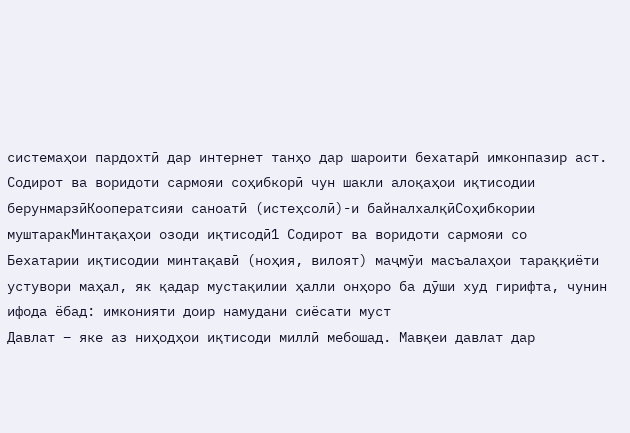системаҳои пардохтӣ дар интернет танҳо дар шароити бехатарӣ имконпазир аст.
Содирот ва воридоти сармояи соҳибкорӣ чун шакли алоқаҳои иқтисодии берунмарзӣКооператсияи саноатӣ (истеҳсолӣ)-и байналхалқӣСоҳибкории муштаракМинтақаҳои озоди иқтисодӣ1 Содирот ва воридоти сармояи со
Бехатарии иқтисодии минтақавӣ (ноҳия, вилоят) маҷмӯи масъалаҳои тараққиёти устувори маҳал, як қадар мустақилии ҳалли онҳоро ба дӯши худ гирифта, чунин ифода ёбад: имконияти доир намудани сиёсати муст
Давлат – яке аз ниҳодҳои иқтисоди миллӣ мебошад. Мавқеи давлат дар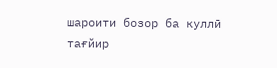шароити бозор ба куллӣ тағйир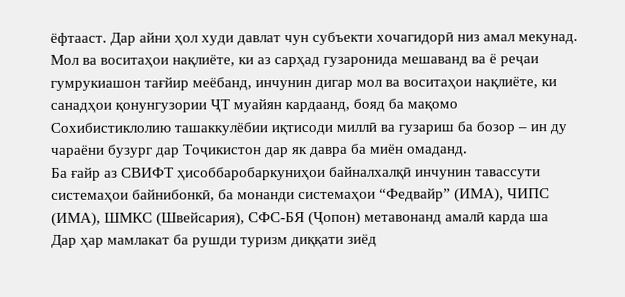ёфтааст. Дар айни ҳол худи давлат чун субъекти хочагидорӣ низ амал мекунад.
Мол ва воситаҳои нақлиёте, ки аз сарҳад гузаронида мешаванд ва ё реҷаи гумрукиашон тағйир меёбанд, инчунин дигар мол ва воситаҳои нақлиёте, ки санадҳои қонунгузории ҶТ муайян кардаанд, бояд ба мақомо
Сохибистиклолию ташаккулёбии иқтисоди миллӣ ва гузариш ба бозор – ин ду чараёни бузург дар Тоҷикистон дар як давра ба миён омаданд.
Ба ғайр аз СВИФТ ҳисоббаробаркуниҳои байналхалқӣ инчунин тавассути системаҳои байнибонкӣ, ба монанди системаҳои “Федвайр” (ИМА), ЧИПС (ИМА), ШМКС (Швейсария), СФС-БЯ (Ҷопон) метавонанд амалӣ карда ша
Дар ҳар мамлакат ба рушди туризм диққати зиёд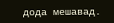дода мешавад.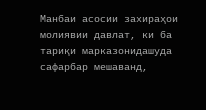Манбаи асосии захираҳои молиявии давлат, ки ба тариқи марказонидашуда сафарбар мешаванд,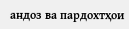андоз ва пардохтҳои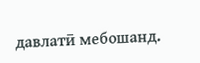давлатӣ мебошанд.